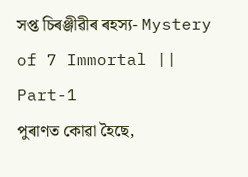সপ্ত চিৰঞ্জীৱীৰ ৰহস্য- Mystery of 7 Immortal || Part-1
পুৰাণত কোৱা হৈছে,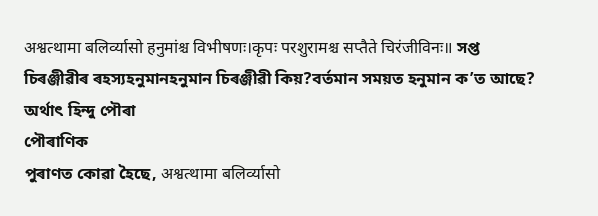अश्वत्थामा बलिर्व्यासो हनुमांश्च विभीषणः।कृपः परशुरामश्च सप्तैते चिरंजीविनः॥ সপ্ত চিৰঞ্জীৱীৰ ৰহস্যহনুমানহনুমান চিৰঞ্জীৱী কিয়?বৰ্তমান সময়ত হনুমান ক’ত আছে? অৰ্থাৎ হিন্দু পৌৰা
পৌৰাণিক
পুৰাণত কোৱা হৈছে, अश्वत्थामा बलिर्व्यासो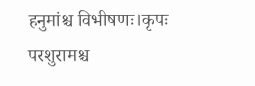हनुमांश्च विभीषणः।कृपः परशुरामश्च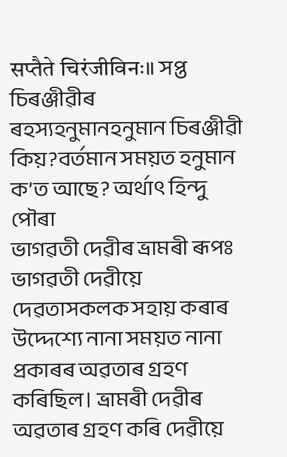सप्तैते चिरंजीविनः॥ সপ্ত চিৰঞ্জীৱীৰ ৰহস্যহনুমানহনুমান চিৰঞ্জীৱী কিয়?বৰ্তমান সময়ত হনুমান ক’ত আছে? অৰ্থাৎ হিন্দু পৌৰা
ভাগৱতী দেৱীৰ ভ্ৰামৰী ৰূপঃ ভাগৱতী দেৱীয়ে দেৱতাসকলক সহায় কৰাৰ উদ্দেশ্যে নানা সময়ত নানা প্ৰকাৰৰ অৱতাৰ গ্ৰহণ কৰিছিল। ভ্ৰামৰী দেৱীৰ অৱতাৰ গ্ৰহণ কৰি দেৱীয়ে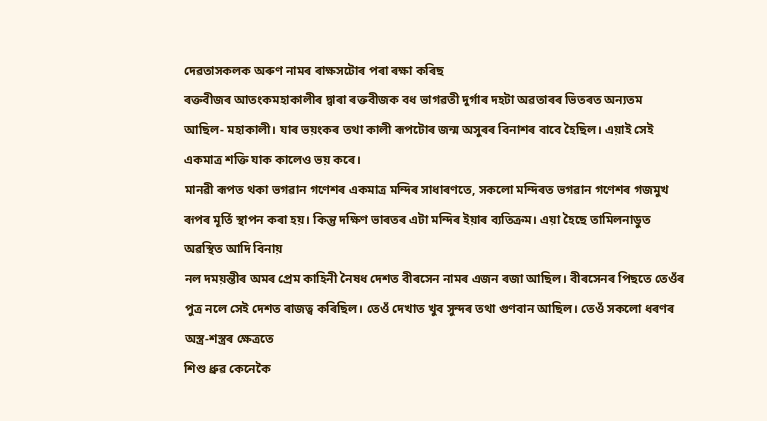দেৱতাসকলক অৰুণ নামৰ ৰাক্ষসটোৰ পৰা ৰক্ষা কৰিছ
ৰক্তবীজৰ আতংকমহাকালীৰ দ্বাৰা ৰক্তবীজক বধ ভাগৱতী দুৰ্গাৰ দহটা অৱতাৰৰ ভিতৰত অন্যতম আছিল- মহাকালী। যাৰ ভয়ংকৰ তথা কালী ৰূপটোৰ জন্ম অসুৰৰ বিনাশৰ বাবে হৈছিল। এয়াই সেই একমাত্ৰ শক্তি যাক কালেও ভয় কৰে।
মানৱী ৰূপত থকা ভগৱান গণেশৰ একমাত্ৰ মন্দিৰ সাধাৰণতে, সকলো মন্দিৰত ভগৱান গণেশৰ গজমুখ ৰূপৰ মূৰ্তি স্থাপন কৰা হয়। কিন্তু দক্ষিণ ভাৰতৰ এটা মন্দিৰ ইয়াৰ ব্যতিক্ৰম। এয়া হৈছে তামিলনাডুত অৱস্থিত আদি বিনায়
নল দময়ন্তীৰ অমৰ প্ৰেম কাহিনী নৈষধ দেশত বীৰসেন নামৰ এজন ৰজা আছিল। বীৰসেনৰ পিছতে তেওঁৰ পুত্ৰ নলে সেই দেশত ৰাজত্ব কৰিছিল। তেওঁ দেখাত খুব সুন্দৰ তথা গুণবান আছিল। তেওঁ সকলো ধৰণৰ অস্ত্ৰ-শস্ত্ৰৰ ক্ষেত্ৰতে
শিশু ধ্ৰুৱ কেনেকৈ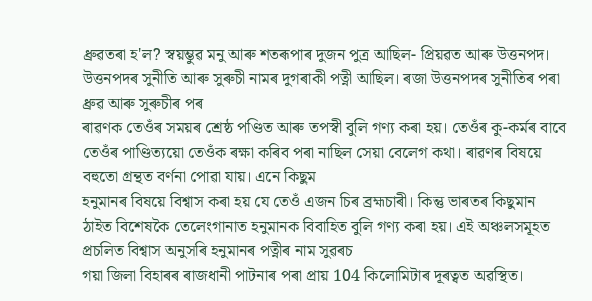ধ্ৰুৱতৰা হ'ল? স্বয়ম্ভুৱ মনু আৰু শতৰূপাৰ দুজন পুত্ৰ আছিল- প্ৰিয়ৱত আৰু উত্তনপদ। উত্তনপদৰ সুনীতি আৰু সুৰুচী নামৰ দুগৰাকী পত্নী আছিল। ৰজা উত্তনপদৰ সুনীতিৰ পৰা ধ্ৰুৱ আৰু সুৰুচীৰ পৰ
ৰাৱণক তেওঁৰ সময়ৰ শ্ৰেষ্ঠ পণ্ডিত আৰু তপস্বী বুলি গণ্য কৰা হয়। তেওঁৰ কু-কৰ্মৰ বাবে তেওঁৰ পাণ্ডিত্যয়ো তেওঁক ৰক্ষা কৰিব পৰা নাছিল সেয়া বেলেগ কথা। ৰাৱণৰ বিষয়ে বহুতো গ্ৰন্থত বৰ্ণনা পোৱা যায়। এনে কিছুম
হনুমানৰ বিষয়ে বিশ্বাস কৰা হয় যে তেওঁ এজন চিৰ ব্ৰহ্মচাৰী। কিন্তু ভাৰতৰ কিছুমান ঠাইত বিশেষকৈ তেলেংগানাত হনুমানক বিবাহিত বুলি গণ্য কৰা হয়। এই অঞ্চলসমূহত প্ৰচলিত বিশ্বাস অনুসৰি হনুমানৰ পত্নীৰ নাম সুৱৰচ
গয়া জিলা বিহাৰৰ ৰাজধানী পাটনাৰ পৰা প্ৰায় 104 কিলোমিটাৰ দূৰত্বত অৱস্থিত।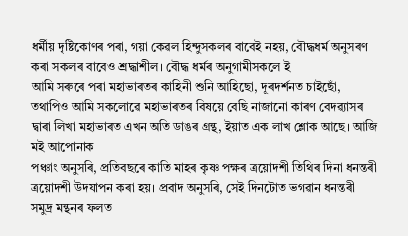ধৰ্মীয় দৃষ্টিকোণৰ পৰা, গয়া কেৱল হিন্দুসকলৰ বাবেই নহয়, বৌদ্ধধৰ্ম অনুসৰণ কৰা সকলৰ বাবেও শ্ৰদ্ধাশীল। বৌদ্ধ ধৰ্মৰ অনুগামীসকলে ই
আমি সৰুৰে পৰা মহাভাৰতৰ কাহিনী শুনি আহিছো, দূৰদৰ্শনত চাইছোঁ, তথাপিও আমি সকলোৱে মহাভাৰতৰ বিষয়ে বেছি নাজানো কাৰণ বেদৱ্যাসৰ দ্বাৰা লিখা মহাভাৰত এখন অতি ডাঙৰ গ্ৰন্থ, ইয়াত এক লাখ শ্লোক আছে। আজি মই আপোনাক
পঞ্চাং অনুসৰি, প্ৰতিবছৰে কাতি মাহৰ কৃষ্ণ পক্ষৰ ত্ৰয়োদশী তিথিৰ দিনা ধনন্তৰী ত্ৰয়োদশী উদযাপন কৰা হয়। প্ৰবাদ অনুসৰি, সেই দিনটোত ভগৱান ধনন্তৰী সমুদ্ৰ মন্থনৰ ফলত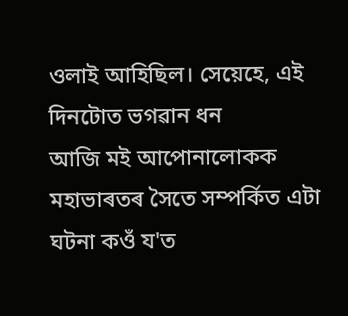ওলাই আহিছিল। সেয়েহে, এই দিনটোত ভগৱান ধন
আজি মই আপোনালোকক মহাভাৰতৰ সৈতে সম্পৰ্কিত এটা ঘটনা কওঁ য'ত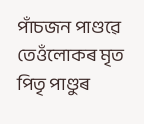পাঁচজন পাণ্ডৱে তেওঁলোকৰ মৃত পিতৃ পাণ্ডুৰ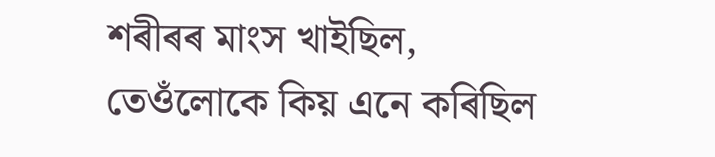শৰীৰৰ মাংস খাইছিল, তেওঁলোকে কিয় এনে কৰিছিল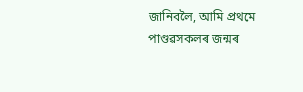জানিবলৈ, আমি প্ৰথমে পাণ্ডৱসকলৰ জন্মৰ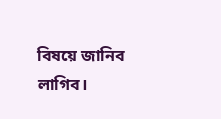বিষয়ে জানিব লাগিব।